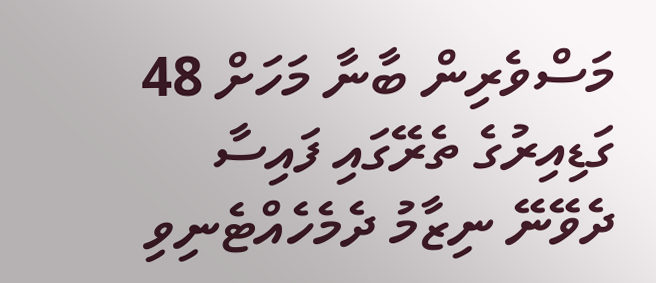މަސްވެރިން ބާނާ މަހަށް 48 ގަޑިއިރުގެ ތެރޭގައި ފައިސާ ދެވޭނޭ ނިޒާމު ދެމެހެއްޓެނިވި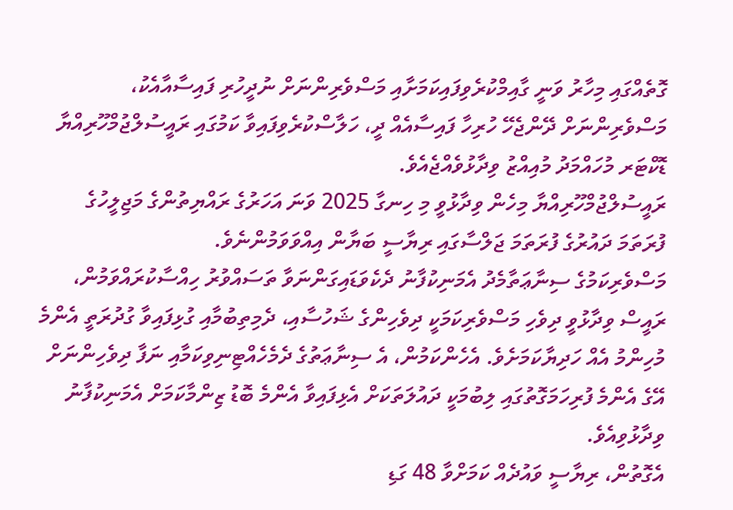ގޮތެއްގައި މިހާރު ވަނީ ގާއިމްކުރެވިފައިކަމަށާއި މަސްވެރިންނަށް ނުދީހުރި ފައިސާއާއެކު، މަސްވެރިންނަށް ދޭންޖެހޭ ހުރިހާ ފައިސާއެއް ދީ، ހަލާސްކުރެވިފައިވާ ކަމުގައި ރައީސުލްޖުމްހޫރިއްޔާ ޑޮކްޓަރ މުހައްމަދު މުއިއްޒު ވިދާޅުވެއްޖެއެވެ.
ރައީސުލްޖުމްހޫރިއްޔާ މިހެން ވިދާޅުވީ މި ހިނގާ 2025 ވަނަ އަހަރުގެ ރައްޔިތުންގެ މަޖިލީހުގެ ފުރަތަމަ ދައުރުގެ ފުރަތަމަ ޖަލްސާގައި ރިޔާސީ ބަޔާން އިއްވަވަމުންނެވެ.
މަސްވެރިކަމުގެ ސިނާޢަތާމެދު އެމަނިކުފާނު ދެކެވަޑައިގަންނަވާ ތަސައްވުރު ހިއްސާކުރައްވަމުން، ރައީސް ވިދާޅުވީ ދިވެހި މަސްވެރިކަމަކީ ދިވެހިންގެ ޝަހުސާއި، ދެމިތިބުމާއި ގުޅިފައިވާ ގުދުރަތީ އެންމެ މުހިންމު އެއް ހަދިޔާކަމަށެވެ. އެހެންކަމުން، އެ ސިނާޢަތުގެ ދެމެހެއްޓިނިވިކަމާއި ނަފާ ދިވެހިންނަށް އޭގެ އެންމެ ފުރިހަމަގޮތުގައި ލިބުމަކީ ދައުލަތަކަށް އެޅިފައިވާ އެންމެ ބޮޑު ޒިންމާކަމަށް އެމަނިކުފާނު ވިދާޅުވިއެވެ.
އެގޮތުން، ރިޔާސީ ވައުދެއް ކަމަށްވާ 48 ގަޑި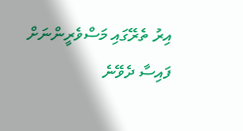އިރު ތެރޭގައި މަސްވެރީންނަށް ފައިސާ ދެވޭނެ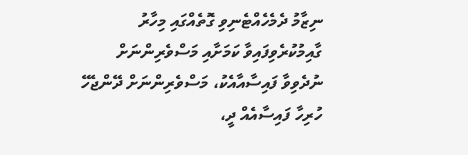ނިޒާމު ދެމެހެއްޓެނިވި ގޮތެއްގައި މިހާރު ގާއިމުކުރެވިފައިވާ ކަމަށާއި މަސްވެރިންނަށް ނުދެވިވާ ފައިސާއާއެކު، މަސްވެރިންނަށް ދޭންޖެހޭ ހުރިހާ ފައިސާއެއް ދީ،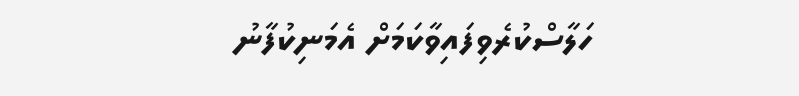ހަލާސްކުރެވިފައިވާކަމަށް އެމަނިކުފާނު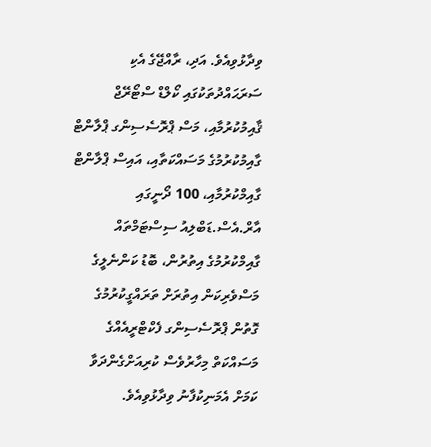ވިދާޅުވިއެވެ. އަދި، ރާއްޖޭގެ އެކި ސަރަޙައްދުތަކުގައި ކޯލްޑް ސްޓޯރޭޖް ޤާއިމުކުރުމާއި، މަސް ޕްރޮސެސިންގ ޕްލާންޓް ގާއިމުކުރުމުގެ މަސައްކަތާއި، އައިސް ޕްލާންޓް ގާއިމްކުރުމާއި، 100 ދޯނީގައި އާރް.އެސް.ޑަބްލިއު ސިސްޓަމްތައް ގާއިމްކުރުމުގެ އިތުރުން، ބޮޑު ކަންނެލީގެ މަސްވެރިކަން އިތުރަށް ތަރައްގީކުރުމުގެ ގޮތުން ޕްރޮސެސިންގ ފެކްޓްރީއެއްގެ މަސައްކަތް މިހާރުވެސް ކުރިއަށްގެންދަވާ ކަމަށް އެމަނިކުފާނު ވިދާޅުވިއެވެ.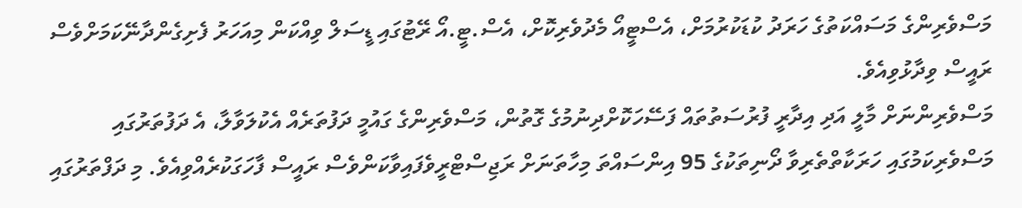މަސްވެރިންގެ މަސައްކަތުގެ ހަރަދު ކުޑަކުރުމަށް، އެސްޓީއޯ މެދުވެރިކޮށް، އެސް.ޓީ.އޯ ރޭޓުގައި ޑީސަލް ވިއްކަން މިއަހަރު ފެށިގެންދާނޭކަމަށްވެސް ރައީސް ވިދާޅުވިއެވެ.
މަސްވެރިންނަށް މާލީ އަދި އިދާރީ ފުރުސަތުތައް ފަސޭހަކޮށްދިނުމުގެ ގޮތުން، މަސްވެރިންގެ ގައުމީ ދަފުތަރެއް އެކުލަވާލާ، އެ ދަފުތަރުގައި މަސްވެރިކަމުގައި ހަރަކާތްތެރިވާ ދޯނިތަކުގެ 95 އިންސައްތަ މިހާތަނަށް ރަޖިސްޓްރީވެފައިވާކަންވެސް ރައީސް ފާހަގަކުރެއްވިއެވެ. މި ދަފްތަރުގައި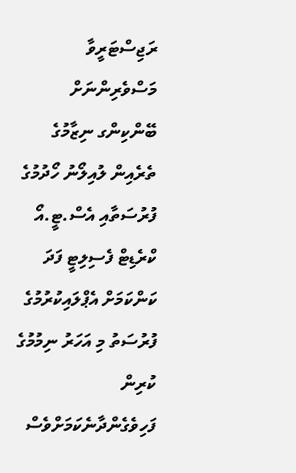ރަޖިސްޓަރީވާ މަސްވެރިންނަށް ބޭންކިންގ ނިޒާމުގެ ތެރެއިން ލުއިލޯނު ހޯދުމުގެ ފުރުސަތާއި އެސް.ޓީ.އޯ ކްރެޑިޓް ފެސިލިޓީ ފަދަ ކަންކަމަށް އެޕްލައިކުރުމުގެ ފުރުސަތު މި އަހަރު ނިމުމުގެ ކުރިން ފަހިވެގެންދާނެކަމަށްވެސް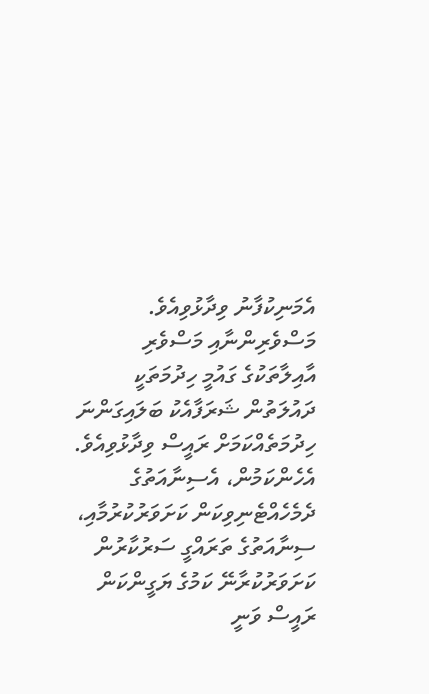އެމަނިކުފާނު ވިދާޅުވިއެވެ.
މަސްވެރިންނާއި މަސްވެރި އާއިލާތަކުގެ ގައުމީ ހިދުމަތަކީ ދައުލަތުން ޝަރަފާއެކު ބަލައިގަންނަ ހިދުމަތެއްކަމަށް ރައީސް ވިދާޅުވިއެވެ. އެހެންކަމުން، އެސިނާއަތުގެ ދެމެހެއްޓެނިވިކަން ކަށަވަރުކުރުމާއި، ސިނާއަތުގެ ތަރައްގީ ސަރުކާރުން ކަށަވަރުކުރާނޭ ކަމުގެ ޔަގީންކަން ރައީސް ވަނީ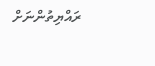ރައްޔިތުންނަށް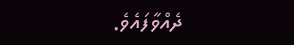ދެއްވާފައެވެ.